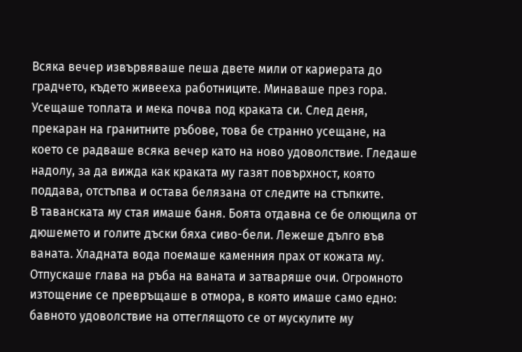Всяка вечер извървяваше пеша двете мили от кариерата до градчето, където живееха работниците. Минаваше през гора. Усещаше топлата и мека почва под краката си. След деня, прекаран на гранитните ръбове, това бе странно усещане, на което се радваше всяка вечер като на ново удоволствие. Гледаше надолу, за да вижда как краката му газят повърхност, която поддава, отстъпва и остава белязана от следите на стъпките.
В таванската му стая имаше баня. Боята отдавна се бе олющила от дюшемето и голите дъски бяха сиво-бели. Лежеше дълго във ваната. Хладната вода поемаше каменния прах от кожата му. Отпускаше глава на ръба на ваната и затваряше очи. Огромното изтощение се превръщаше в отмора, в която имаше само едно: бавното удоволствие на оттеглящото се от мускулите му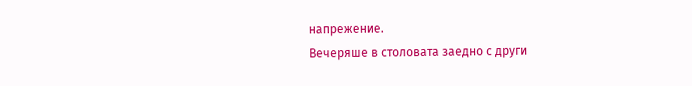напрежение.
Вечеряше в столовата заедно с други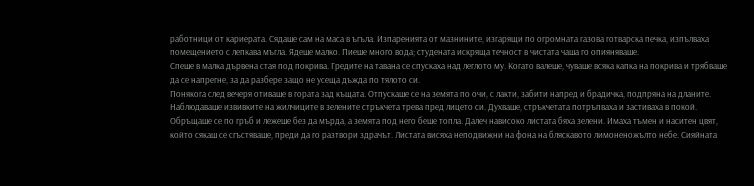работници от кариерата. Сядаше сам на маса в ъгъла. Изпаренията от мазнините, изгарящи по огромната газова готварска печка, изпълваха помещението с лепкава мъгла. Ядеше малко. Пиеше много вода; студената искряща течност в чистата чаша го опияняваше.
Спеше в малка дървена стая под покрива. Гредите на тавана се спускаха над леглото му. Когато валеше, чуваше всяка капка на покрива и трябваше да се напрегне, за да разбере защо не усеща дъжда по тялото си.
Понякога след вечеря отиваше в гората зад къщата. Отпускаше се на земята по очи, с лакти, забити напред и брадичка, подпряна на дланите. Наблюдаваше извивките на жилчиците в зелените стръкчета трева пред лицето си. Духваше, стръкчетата потръпваха и застиваха в покой. Обръщаше се по гръб и лежеше без да мърда, а земята под него беше топла. Далеч нависоко листата бяха зелени. Имаха тъмен и наситен цвят, който сякаш се сгъстяваше, преди да го разтвори здрачът. Листата висяха неподвижни на фона на бляскавото лимоненожълто небе. Сияйната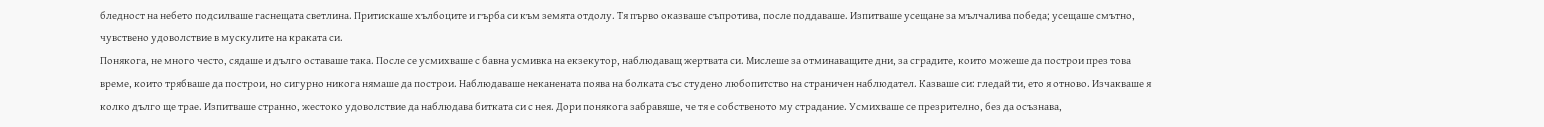бледност на небето подсилваше гаснещата светлина. Притискаше хълбоците и гърба си към земята отдолу. Тя първо оказваше съпротива, после поддаваше. Изпитваше усещане за мълчалива победа; усещаше смътно, чувствено удоволствие в мускулите на краката си.
Понякога, не много често, сядаше и дълго оставаше така. После се усмихваше с бавна усмивка на екзекутор, наблюдаващ жертвата си. Мислеше за отминаващите дни, за сградите, които можеше да построи през това време, които трябваше да построи, но сигурно никога нямаше да построи. Наблюдаваше неканената поява на болката със студено любопитство на страничен наблюдател. Казваше си: гледай ти, ето я отново. Изчакваше я колко дълго ще трае. Изпитваше странно, жестоко удоволствие да наблюдава битката си с нея. Дори понякога забравяше, че тя е собственото му страдание. Усмихваше се презрително, без да осъзнава,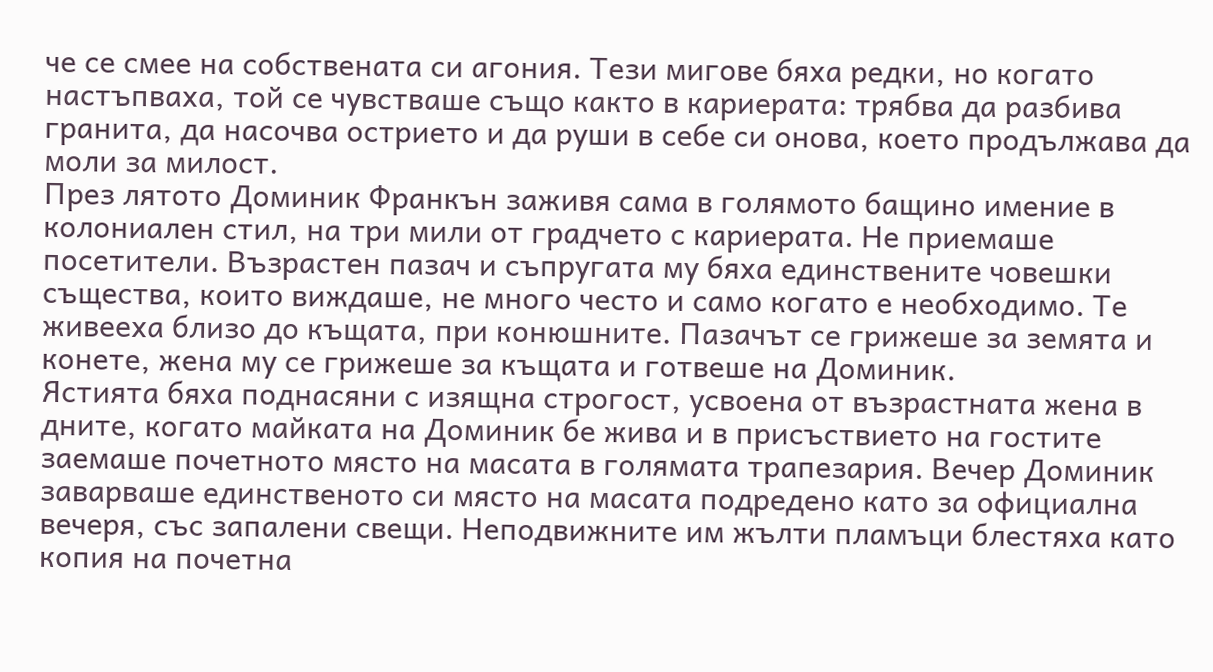че се смее на собствената си агония. Тези мигове бяха редки, но когато настъпваха, той се чувстваше също както в кариерата: трябва да разбива гранита, да насочва острието и да руши в себе си онова, което продължава да моли за милост.
През лятото Доминик Франкън заживя сама в голямото бащино имение в колониален стил, на три мили от градчето с кариерата. Не приемаше посетители. Възрастен пазач и съпругата му бяха единствените човешки същества, които виждаше, не много често и само когато е необходимо. Те живееха близо до къщата, при конюшните. Пазачът се грижеше за земята и конете, жена му се грижеше за къщата и готвеше на Доминик.
Ястията бяха поднасяни с изящна строгост, усвоена от възрастната жена в дните, когато майката на Доминик бе жива и в присъствието на гостите заемаше почетното място на масата в голямата трапезария. Вечер Доминик заварваше единственото си място на масата подредено като за официална вечеря, със запалени свещи. Неподвижните им жълти пламъци блестяха като копия на почетна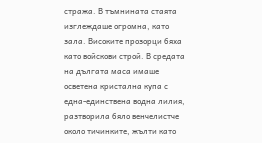стража. В тъмнината стаята изглеждаше огромна, като зала. Високите прозорци бяха като войскови строй. В средата на дългата маса имаше осветена кристална купа с една-единствена водна лилия, разтворила бяло венчелистче около тичинките, жълти като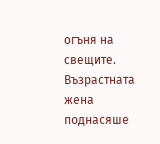огъня на свещите.
Възрастната жена поднасяше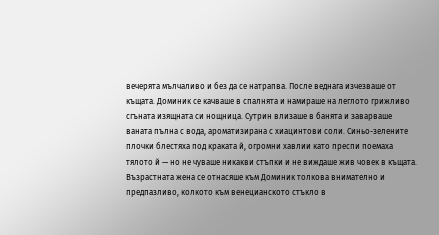вечерята мълчаливо и без да се натрапва. После веднага изчезваше от къщата. Доминик се качваше в спалнята и намираше на леглото грижливо сгъната изящната си нощница. Сутрин влизаше в банята и заварваше ваната пълна с вода, ароматизирана с хиацинтови соли. Синьо-зелените плочки блестяха под краката й, огромни хавлии като преспи поемаха тялото й — но не чуваше никакви стъпки и не виждаше жив човек в къщата. Възрастната жена се отнасяше към Доминик толкова внимателно и предпазливо, колкото към венецианското стъкло в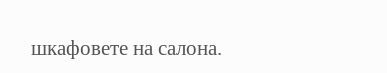шкафовете на салона.